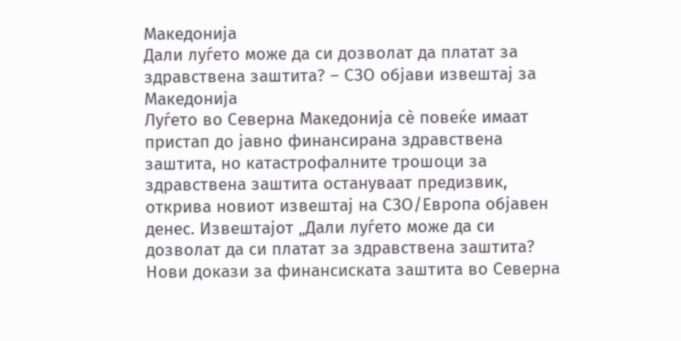Македонија
Дали луѓето може да си дозволат да платат за здравствена заштита? – СЗО објави извештај за Македонија
Луѓето во Северна Македонија сѐ повеќе имаат пристап до јавно финансирана здравствена заштита, но катастрофалните трошоци за здравствена заштита остануваат предизвик, открива новиот извештај на СЗО/Европа објавен денес. Извештајот „Дали луѓето може да си дозволат да си платат за здравствена заштита? Нови докази за финансиската заштита во Северна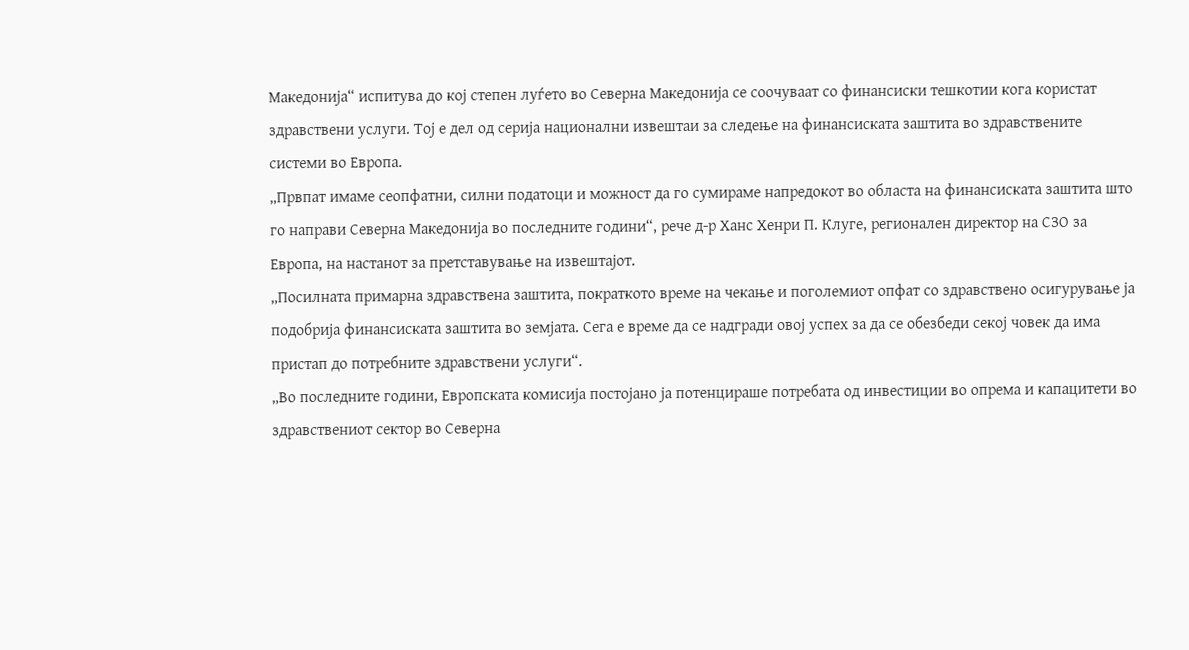Македонија“ испитува до кој степен луѓето во Северна Македонија се соочуваат со финансиски тешкотии кога користат здравствени услуги. Тој е дел од серија национални извештаи за следење на финансиската заштита во здравствените системи во Европа.
„Првпат имаме сеопфатни, силни податоци и можност да го сумираме напредокот во областа на финансиската заштита што го направи Северна Македонија во последните години“, рече д-р Ханс Хенри П. Клуге, регионален директор на СЗО за Европа, на настанот за претставување на извештајот.
„Посилната примарна здравствена заштита, пократкото време на чекање и поголемиот опфат со здравствено осигурување ја подобрија финансиската заштита во земјата. Сега е време да се надгради овој успех за да се обезбеди секој човек да има пристап до потребните здравствени услуги“.
„Во последните години, Европската комисија постојано ја потенцираше потребата од инвестиции во опрема и капацитети во здравствениот сектор во Северна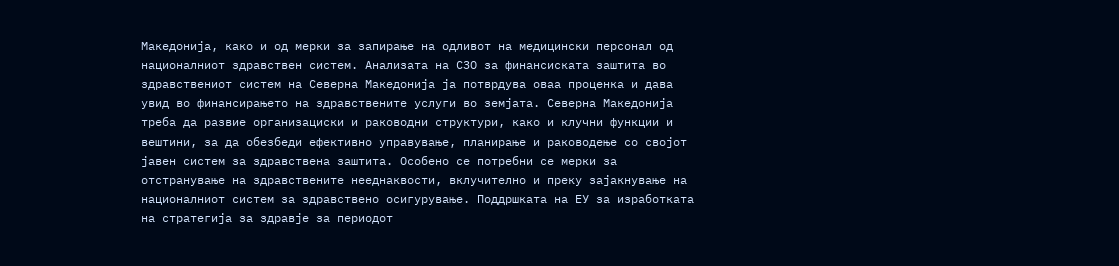Македонија, како и од мерки за запирање на одливот на медицински персонал од националниот здравствен систем. Анализата на СЗО за финансиската заштита во здравствениот систем на Северна Македонија ја потврдува оваа проценка и дава увид во финансирањето на здравствените услуги во земјата. Северна Македонија треба да развие организациски и раководни структури, како и клучни функции и вештини, за да обезбеди ефективно управување, планирање и раководење со својот јавен систем за здравствена заштита. Особено се потребни се мерки за отстранување на здравствените нееднаквости, вклучително и преку зајакнување на националниот систем за здравствено осигурување. Поддршката на ЕУ за изработката на стратегија за здравје за периодот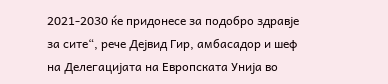2021-2030 ќе придонесе за подобро здравје за сите“, рече Дејвид Гир, амбасадор и шеф на Делегацијата на Европската Унија во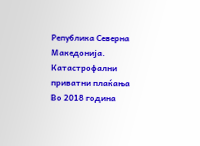Република Северна Македонија.
Катастрофални приватни плаќања
Во 2018 година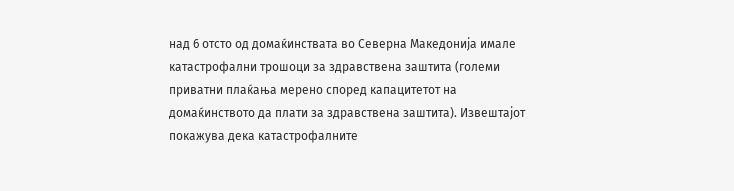над 6 отсто од домаќинствата во Северна Македонија имале катастрофални трошоци за здравствена заштита (големи приватни плаќања мерено според капацитетот на домаќинството да плати за здравствена заштита). Извештајот покажува дека катастрофалните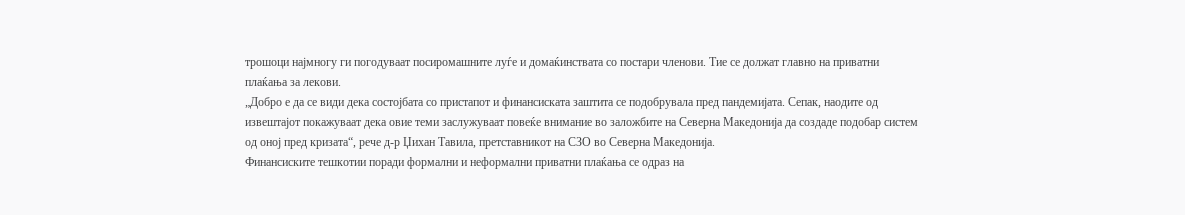трошоци најмногу ги погодуваат посиромашните луѓе и домаќинствата со постари членови. Тие се должат главно на приватни плаќања за лекови.
„Добро е да се види дека состојбата со пристапот и финансиската заштита се подобрувала пред пандемијата. Сепак, наодите од извештајот покажуваат дека овие теми заслужуваат повеќе внимание во заложбите на Северна Македонија да создаде подобар систем од оној пред кризата“, рече д-р Џихан Тавила, претставникот на СЗО во Северна Македонија.
Финансиските тешкотии поради формални и неформални приватни плаќања се одраз на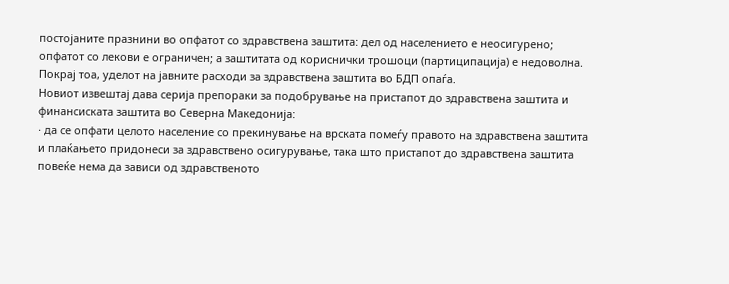постојаните празнини во опфатот со здравствена заштита: дел од населението е неосигурено; опфатот со лекови е ограничен; а заштитата од кориснички трошоци (партиципација) е недоволна. Покрај тоа, уделот на јавните расходи за здравствена заштита во БДП опаѓа.
Новиот извештај дава серија препораки за подобрување на пристапот до здравствена заштита и финансиската заштита во Северна Македонија:
· да се опфати целото население со прекинување на врската помеѓу правото на здравствена заштита и плаќањето придонеси за здравствено осигурување, така што пристапот до здравствена заштита повеќе нема да зависи од здравственото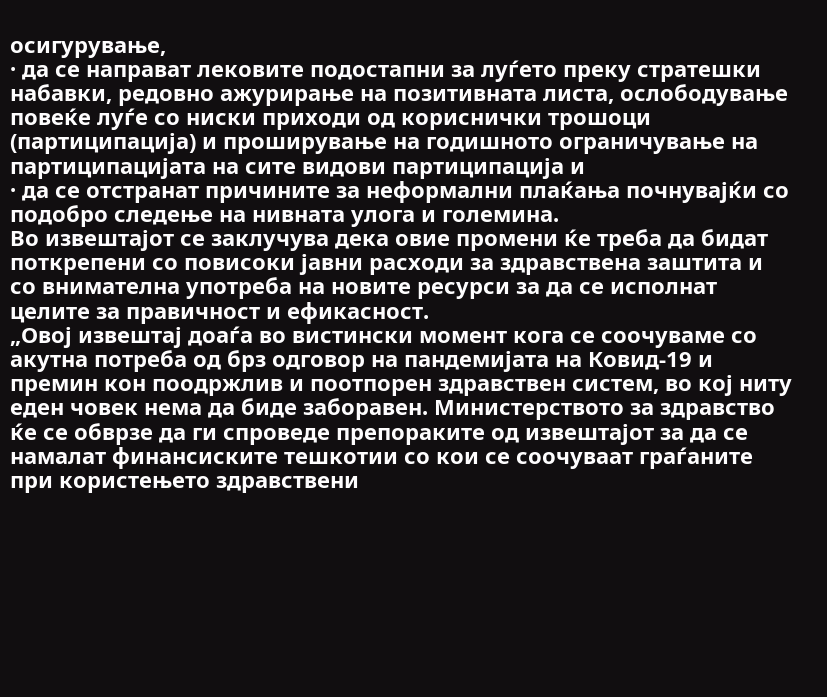осигурување,
· да се направат лековите подостапни за луѓето преку стратешки набавки, редовно ажурирање на позитивната листа, ослободување повеќе луѓе со ниски приходи од кориснички трошоци (партиципација) и проширување на годишното ограничување на партиципацијата на сите видови партиципација и
· да се отстранат причините за неформални плаќања почнувајќи со подобро следење на нивната улога и големина.
Во извештајот се заклучува дека овие промени ќе треба да бидат поткрепени со повисоки јавни расходи за здравствена заштита и со внимателна употреба на новите ресурси за да се исполнат целите за правичност и ефикасност.
„Овој извештај доаѓа во вистински момент кога се соочуваме со акутна потреба од брз одговор на пандемијата на Ковид-19 и премин кон поодржлив и поотпорен здравствен систем, во кој ниту еден човек нема да биде заборавен. Министерството за здравство ќе се обврзе да ги спроведе препораките од извештајот за да се намалат финансиските тешкотии со кои се соочуваат граѓаните при користењето здравствени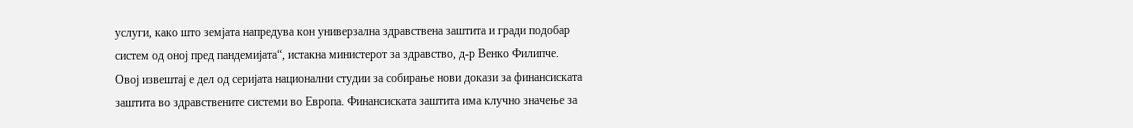услуги, како што земјата напредува кон универзална здравствена заштита и гради подобар систем од оној пред пандемијата“, истакна министерот за здравство, д-р Венко Филипче.
Овој извештај е дел од серијата национални студии за собирање нови докази за финансиската заштита во здравствените системи во Европа. Финансиската заштита има клучно значење за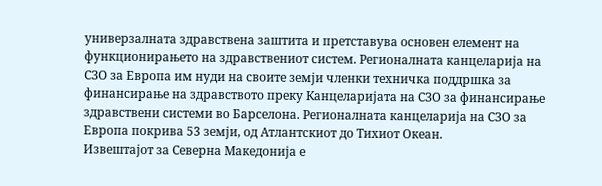универзалната здравствена заштита и претставува основен елемент на функционирањето на здравствениот систем. Регионалната канцеларија на СЗО за Европа им нуди на своите земји членки техничка поддршка за финансирање на здравството преку Канцеларијата на СЗО за финансирање здравствени системи во Барселона. Регионалната канцеларија на СЗО за Европа покрива 53 земји, од Атлантскиот до Тихиот Океан.
Извештајот за Северна Македонија е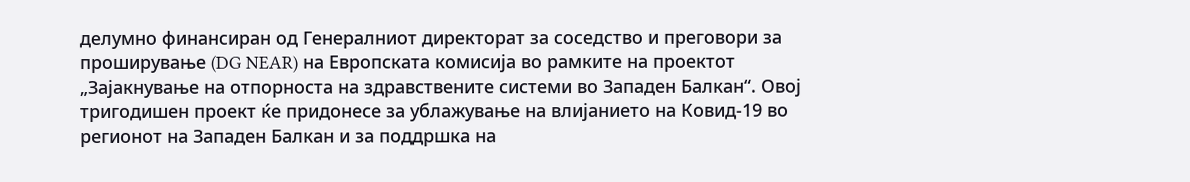делумно финансиран од Генералниот директорат за соседство и преговори за проширување (DG NEAR) на Европската комисија во рамките на проектот „Зајакнување на отпорноста на здравствените системи во Западен Балкан“. Овој тригодишен проект ќе придонесе за ублажување на влијанието на Ковид-19 во регионот на Западен Балкан и за поддршка на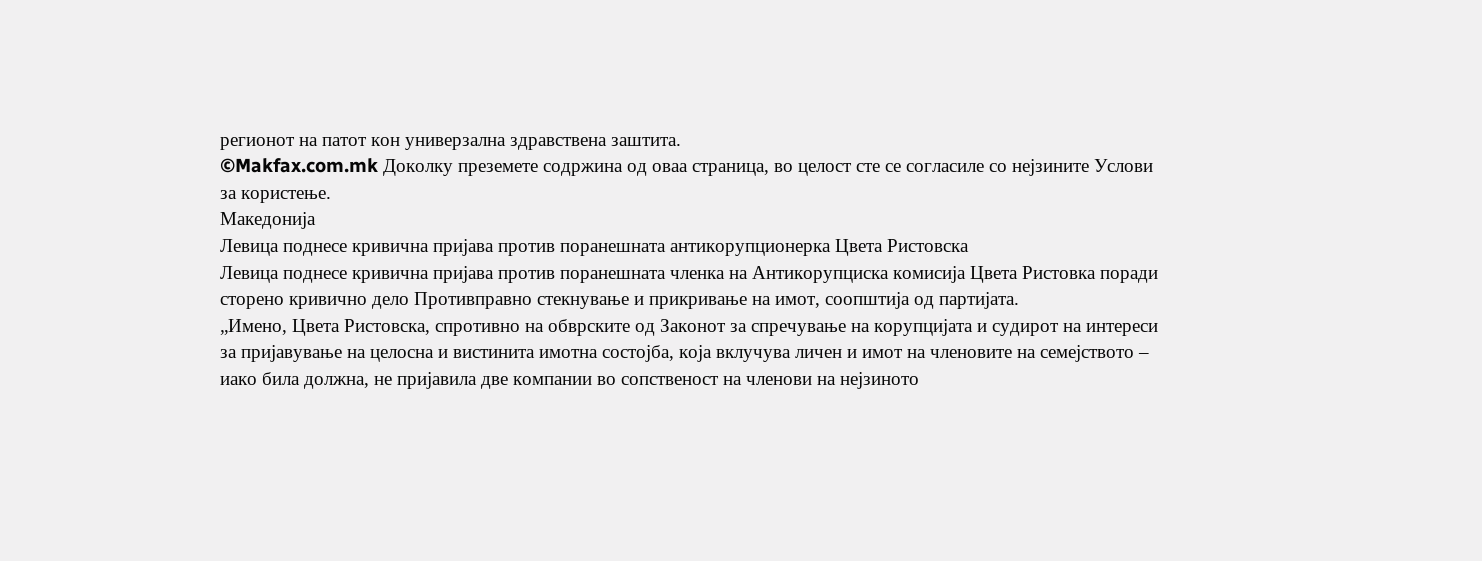регионот на патот кон универзална здравствена заштита.
©Makfax.com.mk Доколку преземете содржина од оваа страница, во целост сте се согласиле со нејзините Услови за користење.
Македонија
Левица поднесе кривична пријава против поранешната антикорупционерка Цвета Ристовска
Левица поднесе кривична пријава против поранешната членка на Антикорупциска комисија Цвета Ристовка поради сторено кривично дело Противправно стекнување и прикривање на имот, соопштија од партијата.
„Имено, Цвета Ристовска, спротивно на обврските од Законот за спречување на корупцијата и судирот на интереси за пријавување на целосна и вистинита имотна состојба, која вклучува личен и имот на членовите на семејството – иако била должна, не пријавила две компании во сопственост на членови на нејзиното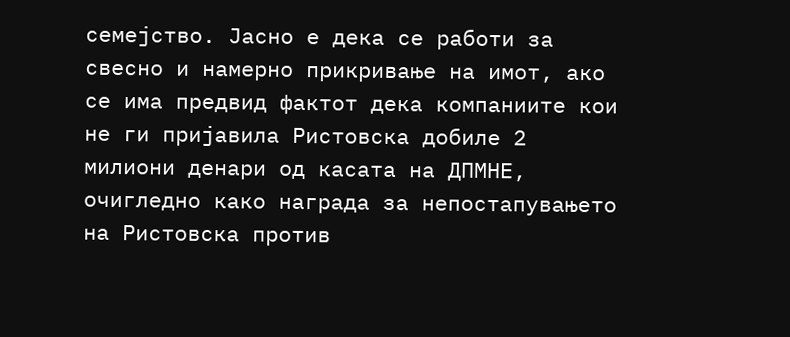семејство. Јасно е дека се работи за свесно и намерно прикривање на имот, ако се има предвид фактот дека компаниите кои не ги пријавила Ристовска добиле 2 милиони денари од касата на ДПМНЕ, очигледно како награда за непостапувањето на Ристовска против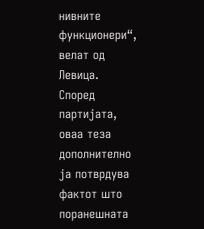нивните функционери“, велат од Левица.
Според партијата, оваа теза дополнително ја потврдува фактот што поранешната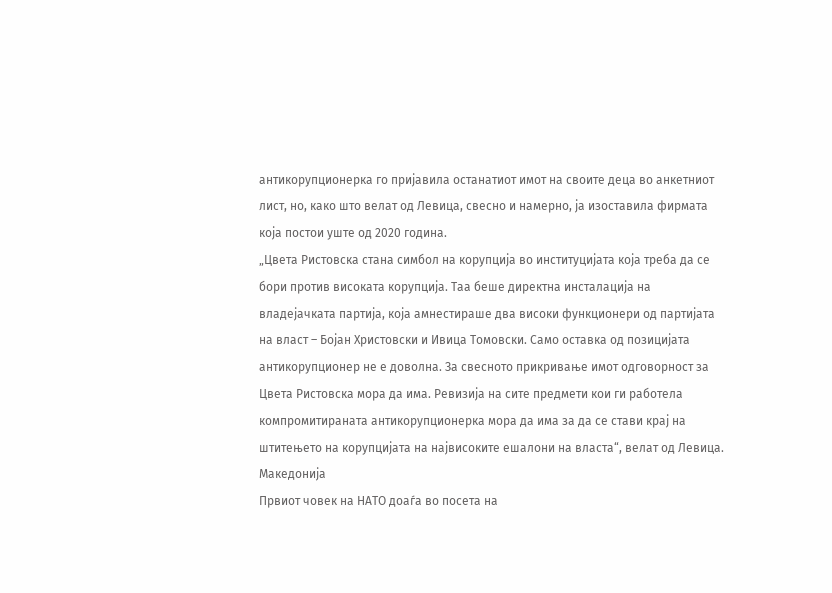антикорупционерка го пријавила останатиот имот на своите деца во анкетниот лист, но, како што велат од Левица, свесно и намерно, ја изоставила фирмата која постои уште од 2020 година.
„Цвета Ристовска стана симбол на корупција во институцијата која треба да се бори против високата корупција. Таа беше директна инсталација на владејачката партија, која амнестираше два високи функционери од партијата на власт – Бојан Христовски и Ивица Томовски. Само оставка од позицијата антикорупционер не е доволна. За свесното прикривање имот одговорност за Цвета Ристовска мора да има. Ревизија на сите предмети кои ги работела компромитираната антикорупционерка мора да има за да се стави крај на штитењето на корупцијата на највисоките ешалони на власта“, велат од Левица.
Македонија
Првиот човек на НАТО доаѓа во посета на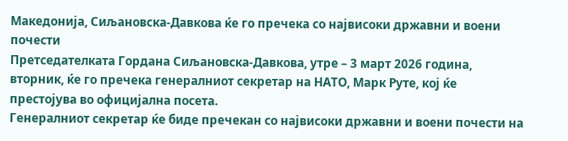Македонија, Сиљановска-Давкова ќе го пречека со највисоки државни и воени почести
Претседателката Гордана Сиљановска-Давкова, утре – 3 март 2026 година, вторник, ќе го пречека генералниот секретар на НАТО, Марк Руте, кој ќе престојува во официјална посета.
Генералниот секретар ќе биде пречекан со највисоки државни и воени почести на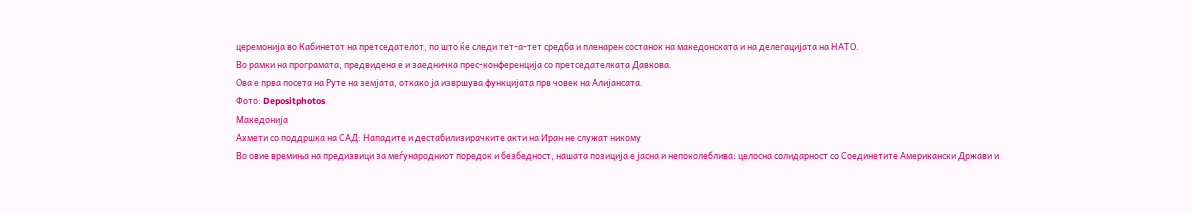церемонија во Кабинетот на претседателот, по што ќе следи тет-а-тет средба и пленарен состанок на македонската и на делегацијата на НАТО.
Во рамки на програмата, предвидена е и заедничка прес-конференција со претседателката Давкова.
Ова е прва посета на Руте на земјата, откако ја извршува функцијата прв човек на Алијансата.
Фото: Depositphotos
Македонија
Ахмети со поддршка на САД: Нападите и дестабилизирачките акти на Иран не служат никому
Во овие времиња на предизвици за меѓународниот поредок и безбедност, нашата позиција е јасна и непоколеблива: целосна солидарност со Соединетите Американски Држави и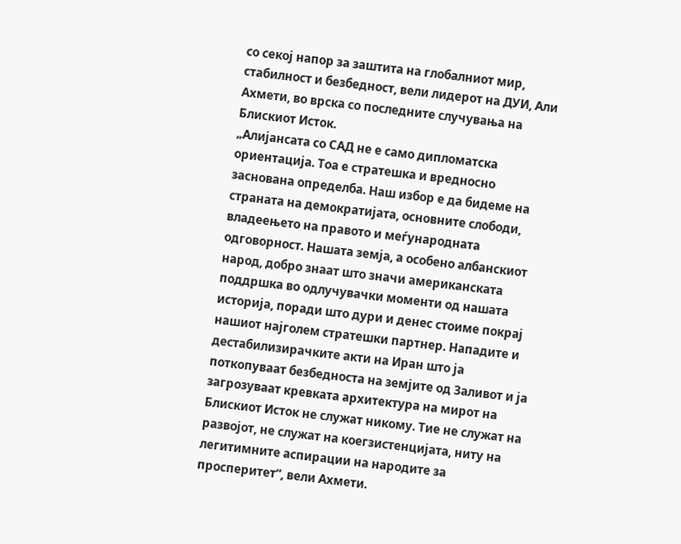со секој напор за заштита на глобалниот мир, стабилност и безбедност, вели лидерот на ДУИ, Али Ахмети, во врска со последните случувања на Блискиот Исток.
„Алијансата со САД не е само дипломатска ориентација. Тоа е стратешка и вредносно заснована определба. Наш избор е да бидеме на страната на демократијата, основните слободи, владеењето на правото и меѓународната одговорност. Нашата земја, а особено албанскиот народ, добро знаат што значи американската поддршка во одлучувачки моменти од нашата историја, поради што дури и денес стоиме покрај нашиот најголем стратешки партнер. Нападите и дестабилизирачките акти на Иран што ја поткопуваат безбедноста на земјите од Заливот и ја загрозуваат кревката архитектура на мирот на Блискиот Исток не служат никому. Тие не служат на развојот, не служат на коегзистенцијата, ниту на легитимните аспирации на народите за просперитет“, вели Ахмети.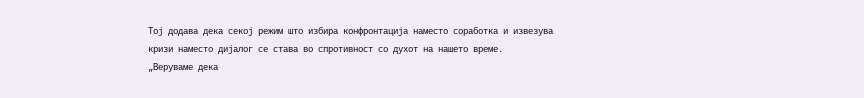Тој додава дека секој режим што избира конфронтација наместо соработка и извезува кризи наместо дијалог се става во спротивност со духот на нашето време.
„Веруваме дека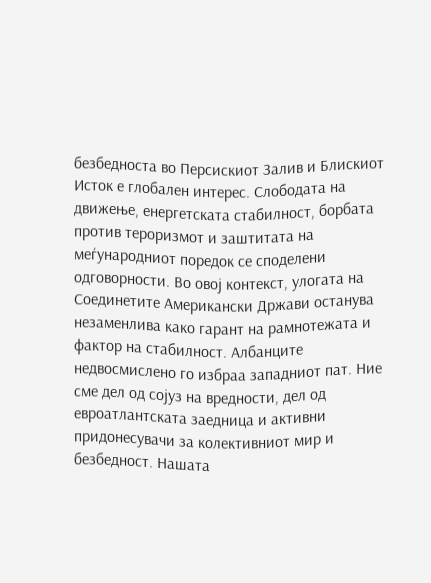безбедноста во Персискиот Залив и Блискиот Исток е глобален интерес. Слободата на движење, енергетската стабилност, борбата против тероризмот и заштитата на меѓународниот поредок се споделени одговорности. Во овој контекст, улогата на Соединетите Американски Држави останува незаменлива како гарант на рамнотежата и фактор на стабилност. Албанците недвосмислено го избраа западниот пат. Ние сме дел од сојуз на вредности, дел од евроатлантската заедница и активни придонесувачи за колективниот мир и безбедност. Нашата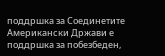поддршка за Соединетите Американски Држави е поддршка за побезбеден,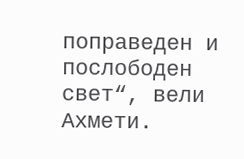поправеден и послободен свет“, вели Ахмети.